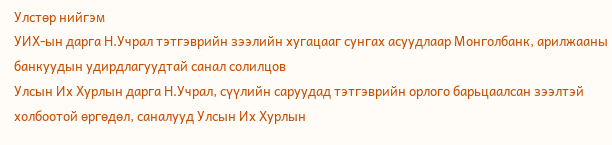Улстөр нийгэм
УИХ-ын дарга Н.Учрал тэтгэврийн зээлийн хугацааг сунгах асуудлаар Монголбанк, арилжааны банкуудын удирдлагуудтай санал солилцов
Улсын Их Хурлын дарга Н.Учрал, сүүлийн саруудад тэтгэврийн орлого барьцаалсан зээлтэй холбоотой өргөдөл, саналууд Улсын Их Хурлын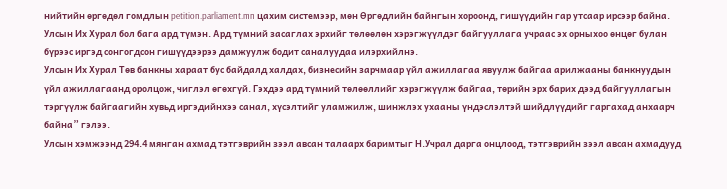нийтийн өргөдөл гомдлын petition.parliament.mn цахим системээр, мөн Өргөдлийн байнгын хороонд, гишүүдийн гар утсаар ирсээр байна. Улсын Их Хурал бол бага ард түмэн. Ард түмний засаглах эрхийг төлөөлөн хэрэгжүүлдэг байгууллага учраас эх орныхоо өнцөг булан бүрээс иргэд сонгогдсон гишүүдээрээ дамжуулж бодит саналуудаа илэрхийлнэ.
Улсын Их Хурал Төв банкны хараат бус байдалд халдах, бизнесийн зарчмаар үйл ажиллагаа явуулж байгаа арилжааны банкнуудын үйл ажиллагаанд оролцож, чиглэл өгөхгүй. Гэхдээ ард түмний төлөөллийг хэрэгжүүлж байгаа, төрийн эрх барих дээд байгууллагын тэргүүлж байгаагийн хувьд иргэдийнхээ санал, хүсэлтийг уламжилж, шинжлэх ухааны үндэслэлтэй шийдлүүдийг гаргахад анхаарч байна” гэлээ.
Улсын хэмжээнд 294.4 мянган ахмад тэтгэврийн зээл авсан талаарх баримтыг Н.Учрал дарга онцлоод, тэтгэврийн зээл авсан ахмадууд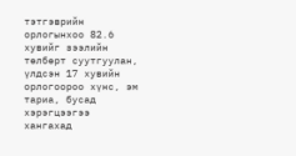тэтгэврийн орлогынхоо 82.6 хувийг зээлийн төлбөрт суутгуулан, үлдсэн 17 хувийн орлогоороо хүнс, эм тариа, бусад хэрэгцээгээ хангахад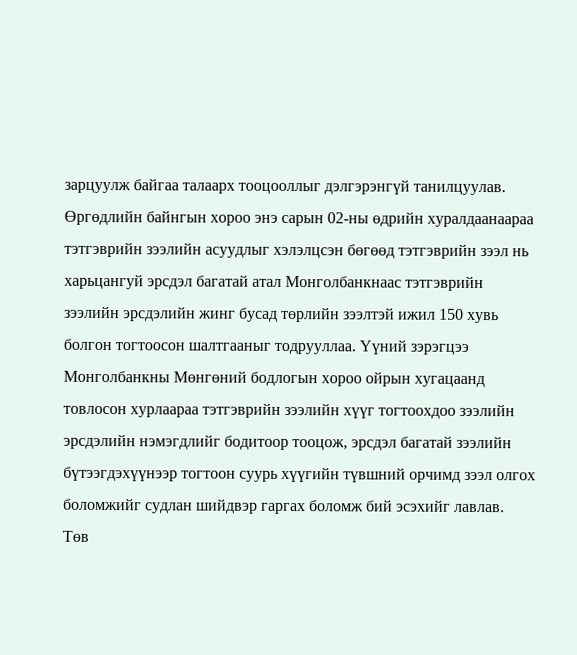зарцуулж байгаа талаарх тооцооллыг дэлгэрэнгүй танилцуулав.
Өргөдлийн байнгын хороо энэ сарын 02-ны өдрийн хуралдаанаараа тэтгэврийн зээлийн асуудлыг хэлэлцсэн бөгөөд тэтгэврийн зээл нь харьцангуй эрсдэл багатай атал Монголбанкнаас тэтгэврийн зээлийн эрсдэлийн жинг бусад төрлийн зээлтэй ижил 150 хувь болгон тогтоосон шалтгааныг тодрууллаа. Үүний зэрэгцээ Монголбанкны Мөнгөний бодлогын хороо ойрын хугацаанд товлосон хурлаараа тэтгэврийн зээлийн хүүг тогтоохдоо зээлийн эрсдэлийн нэмэгдлийг бодитоор тооцож, эрсдэл багатай зээлийн бүтээгдэхүүнээр тогтоон суурь хүүгийн түвшний орчимд зээл олгох боломжийг судлан шийдвэр гаргах боломж бий эсэхийг лавлав.
Төв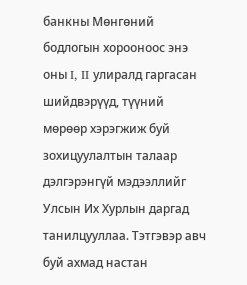банкны Мөнгөний бодлогын хорооноос энэ оны I, II улиралд гаргасан шийдвэрүүд, түүний мөрөөр хэрэгжиж буй зохицуулалтын талаар дэлгэрэнгүй мэдээллийг Улсын Их Хурлын даргад танилцууллаа. Тэтгэвэр авч буй ахмад настан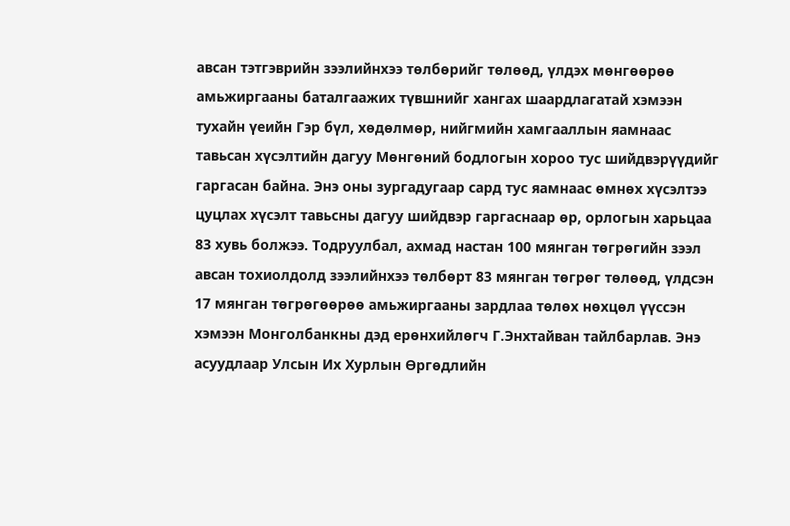авсан тэтгэврийн зээлийнхээ төлбөрийг төлөөд, үлдэх мөнгөөрөө амьжиргааны баталгаажих түвшнийг хангах шаардлагатай хэмээн тухайн үеийн Гэр бүл, хөдөлмөр, нийгмийн хамгааллын яамнаас тавьсан хүсэлтийн дагуу Мөнгөний бодлогын хороо тус шийдвэрүүдийг гаргасан байна. Энэ оны зургадугаар сард тус яамнаас өмнөх хүсэлтээ цуцлах хүсэлт тавьсны дагуу шийдвэр гаргаснаар өр, орлогын харьцаа 83 хувь болжээ. Тодруулбал, ахмад настан 100 мянган төгрөгийн зээл авсан тохиолдолд зээлийнхээ төлбөрт 83 мянган төгрөг төлөөд, үлдсэн 17 мянган төгрөгөөрөө амьжиргааны зардлаа төлөх нөхцөл үүссэн хэмээн Монголбанкны дэд ерөнхийлөгч Г.Энхтайван тайлбарлав. Энэ асуудлаар Улсын Их Хурлын Өргөдлийн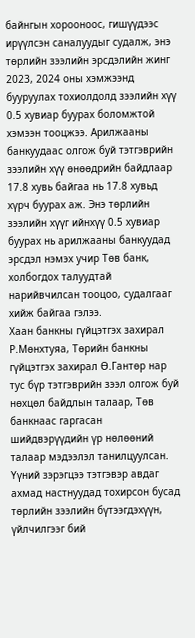байнгын хорооноос, гишүүдээс ирүүлсэн саналуудыг судалж, энэ төрлийн зээлийн эрсдэлийн жинг 2023, 2024 оны хэмжээнд бууруулах тохиолдолд зээлийн хүү 0.5 хувиар буурах боломжтой хэмээн тооцжээ. Арилжааны банкуудаас олгож буй тэтгэврийн зээлийн хүү өнөөдрийн байдлаар 17.8 хувь байгаа нь 17.8 хувьд хүрч буурах аж. Энэ төрлийн зээлийн хүүг ийнхүү 0.5 хувиар буурах нь арилжааны банкуудад эрсдэл нэмэх учир Төв банк, холбогдох талуудтай нарийвчилсан тооцоо, судалгааг хийж байгаа гэлээ.
Хаан банкны гүйцэтгэх захирал Р.Мөнхтуяа, Төрийн банкны гүйцэтгэх захирал Ө.Гантөр нар тус бүр тэтгэврийн зээл олгож буй нөхцөл байдлын талаар, Төв банкнаас гаргасан шийдвэрүүдийн үр нөлөөний талаар мэдээлэл танилцуулсан. Үүний зэрэгцээ тэтгэвэр авдаг ахмад настнуудад тохирсон бусад төрлийн зээлийн бүтээгдэхүүн, үйлчилгээг бий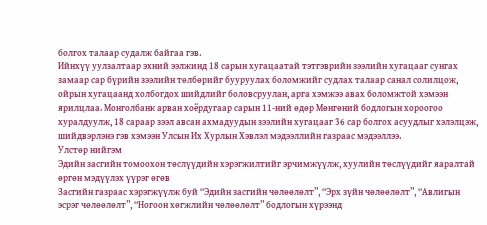болгох талаар судалж байгаа гэв.
Ийнхүү уулзалтаар эхний ээлжинд 18 сарын хугацаатай тэтгэврийн зээлийн хугацааг сунгах замаар сар бүрийн зээлийн төлбөрийг бууруулах боломжийг судлах талаар санал солилцож, ойрын хугацаанд холбогдох шийдлийг боловсруулан, арга хэмжээ авах боломжтой хэмээн ярилцлаа. Монголбанк арван хоёрдугаар сарын 11-ний өдөр Мөнгөний бодлогын хороогоо хуралдуулж, 18 сараар зээл авсан ахмадуудын зээлийн хугацааг 36 сар болгох асуудлыг хэлэлцэж, шийдвэрлэнэ гэв хэмээн Улсын Их Хурлын Хэвлэл мэдээллийн газраас мэдээллээ.
Улстөр нийгэм
Эдийн засгийн томоохон төслүүдийн хэрэгжилтийг эрчимжүүлж, хуулийн төслүүдийг яаралтай өргөн мэдүүлэх үүрэг өгөв
Засгийн газраас хэрэгжүүлж буй “Эдийн засгийн чөлөөлөлт”, “Эрх зүйн чөлөөлөлт”, “Авлигын эсрэг чөлөөлөлт”, “Ногоон хөгжлийн чөлөөлөлт” бодлогын хүрээнд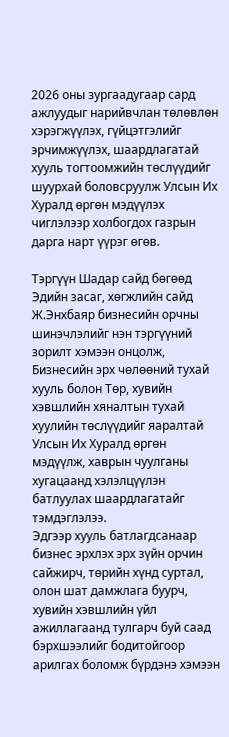2026 оны зургаадугаар сард ажлуудыг нарийвчлан төлөвлөн хэрэгжүүлэх, гүйцэтгэлийг эрчимжүүлэх, шаардлагатай хууль тогтоомжийн төслүүдийг шуурхай боловсруулж Улсын Их Хуралд өргөн мэдүүлэх чиглэлээр холбогдох газрын дарга нарт үүрэг өгөв.

Тэргүүн Шадар сайд бөгөөд Эдийн засаг, хөгжлийн сайд Ж.Энхбаяр бизнесийн орчны шинэчлэлийг нэн тэргүүний зорилт хэмээн онцолж, Бизнесийн эрх чөлөөний тухай хууль болон Төр, хувийн хэвшлийн хяналтын тухай хуулийн төслүүдийг яаралтай Улсын Их Хуралд өргөн мэдүүлж, хаврын чуулганы хугацаанд хэлэлцүүлэн батлуулах шаардлагатайг тэмдэглэлээ.
Эдгээр хууль батлагдсанаар бизнес эрхлэх эрх зүйн орчин сайжирч, төрийн хүнд суртал, олон шат дамжлага буурч, хувийн хэвшлийн үйл ажиллагаанд тулгарч буй саад бэрхшээлийг бодитойгоор арилгах боломж бүрдэнэ хэмээн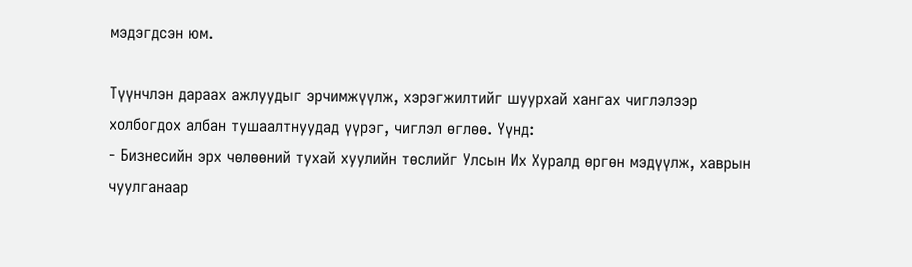мэдэгдсэн юм.

Түүнчлэн дараах ажлуудыг эрчимжүүлж, хэрэгжилтийг шуурхай хангах чиглэлээр холбогдох албан тушаалтнуудад үүрэг, чиглэл өглөө. Үүнд:
- Бизнесийн эрх чөлөөний тухай хуулийн төслийг Улсын Их Хуралд өргөн мэдүүлж, хаврын чуулганаар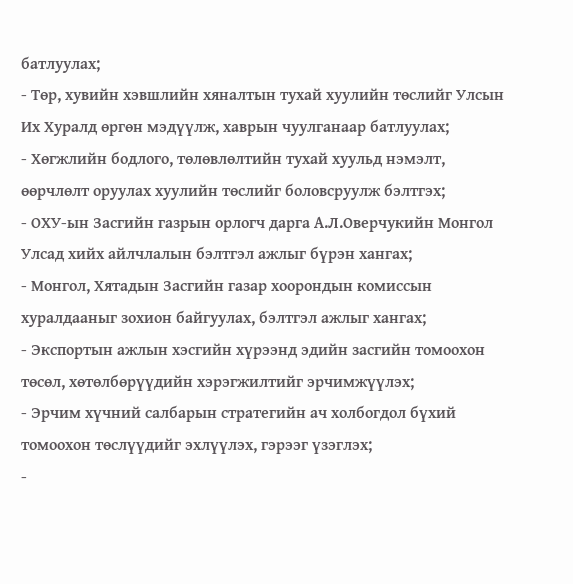батлуулах;
- Төр, хувийн хэвшлийн хяналтын тухай хуулийн төслийг Улсын Их Хуралд өргөн мэдүүлж, хаврын чуулганаар батлуулах;
- Хөгжлийн бодлого, төлөвлөлтийн тухай хуульд нэмэлт, өөрчлөлт оруулах хуулийн төслийг боловсруулж бэлтгэх;
- ОХУ-ын Засгийн газрын орлогч дарга А.Л.Оверчукийн Монгол Улсад хийх айлчлалын бэлтгэл ажлыг бүрэн хангах;
- Монгол, Хятадын Засгийн газар хоорондын комиссын хуралдааныг зохион байгуулах, бэлтгэл ажлыг хангах;
- Экспортын ажлын хэсгийн хүрээнд эдийн засгийн томоохон төсөл, хөтөлбөрүүдийн хэрэгжилтийг эрчимжүүлэх;
- Эрчим хүчний салбарын стратегийн ач холбогдол бүхий томоохон төслүүдийг эхлүүлэх, гэрээг үзэглэх;
-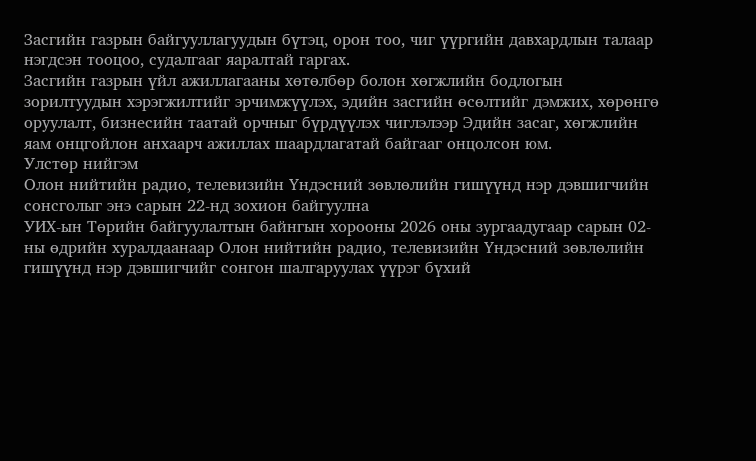Засгийн газрын байгууллагуудын бүтэц, орон тоо, чиг үүргийн давхардлын талаар нэгдсэн тооцоо, судалгааг яаралтай гаргах.
Засгийн газрын үйл ажиллагааны хөтөлбөр болон хөгжлийн бодлогын зорилтуудын хэрэгжилтийг эрчимжүүлэх, эдийн засгийн өсөлтийг дэмжих, хөрөнгө оруулалт, бизнесийн таатай орчныг бүрдүүлэх чиглэлээр Эдийн засаг, хөгжлийн яам онцгойлон анхаарч ажиллах шаардлагатай байгааг онцолсон юм.
Улстөр нийгэм
Олон нийтийн радио, телевизийн Үндэсний зөвлөлийн гишүүнд нэр дэвшигчийн сонсголыг энэ сарын 22-нд зохион байгуулна
УИХ-ын Төрийн байгуулалтын байнгын хорооны 2026 оны зургаадугаар сарын 02-ны өдрийн хуралдаанаар Олон нийтийн радио, телевизийн Үндэсний зөвлөлийн гишүүнд нэр дэвшигчийг сонгон шалгаруулах үүрэг бүхий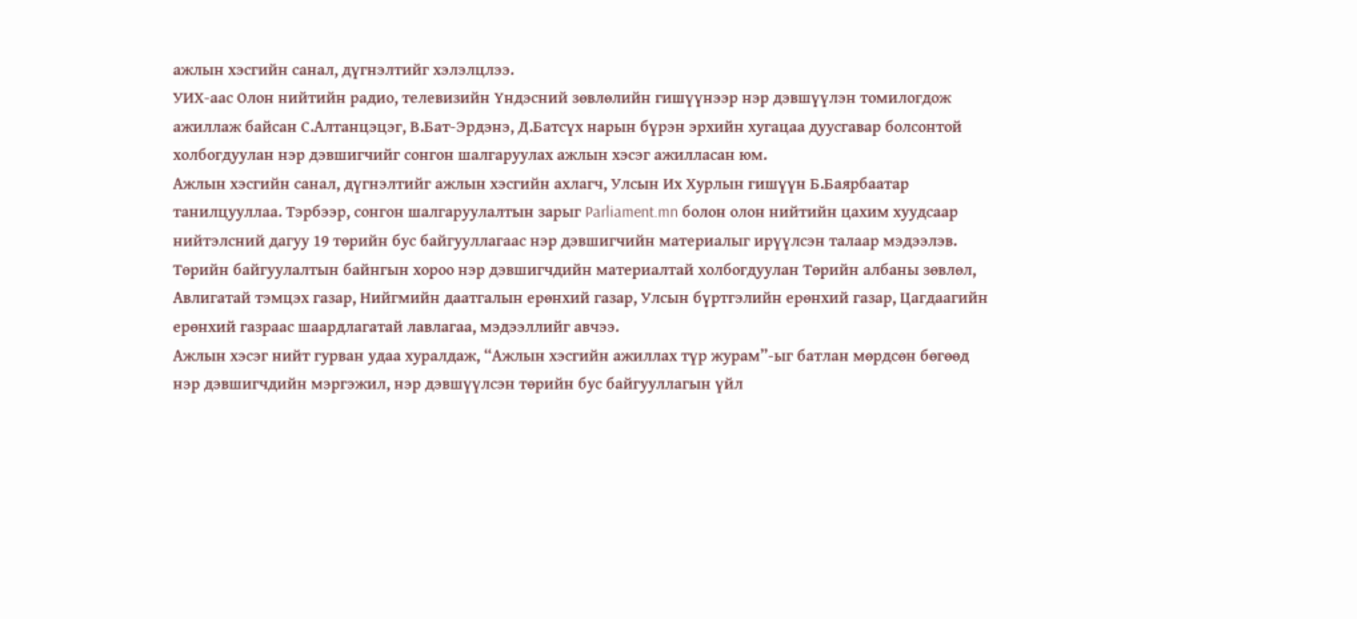ажлын хэсгийн санал, дүгнэлтийг хэлэлцлээ.
УИХ-аас Олон нийтийн радио, телевизийн Үндэсний зөвлөлийн гишүүнээр нэр дэвшүүлэн томилогдож ажиллаж байсан С.Алтанцэцэг, В.Бат-Эрдэнэ, Д.Батсүх нарын бүрэн эрхийн хугацаа дуусгавар болсонтой холбогдуулан нэр дэвшигчийг сонгон шалгаруулах ажлын хэсэг ажилласан юм.
Ажлын хэсгийн санал, дүгнэлтийг ажлын хэсгийн ахлагч, Улсын Их Хурлын гишүүн Б.Баярбаатар танилцууллаа. Тэрбээр, сонгон шалгаруулалтын зарыг Parliament.mn болон олон нийтийн цахим хуудсаар нийтэлсний дагуу 19 төрийн бус байгууллагаас нэр дэвшигчийн материалыг ирүүлсэн талаар мэдээлэв.
Төрийн байгуулалтын байнгын хороо нэр дэвшигчдийн материалтай холбогдуулан Төрийн албаны зөвлөл, Авлигатай тэмцэх газар, Нийгмийн даатгалын ерөнхий газар, Улсын бүртгэлийн ерөнхий газар, Цагдаагийн ерөнхий газраас шаардлагатай лавлагаа, мэдээллийг авчээ.
Ажлын хэсэг нийт гурван удаа хуралдаж, “Ажлын хэсгийн ажиллах түр журам”-ыг батлан мөрдсөн бөгөөд нэр дэвшигчдийн мэргэжил, нэр дэвшүүлсэн төрийн бус байгууллагын үйл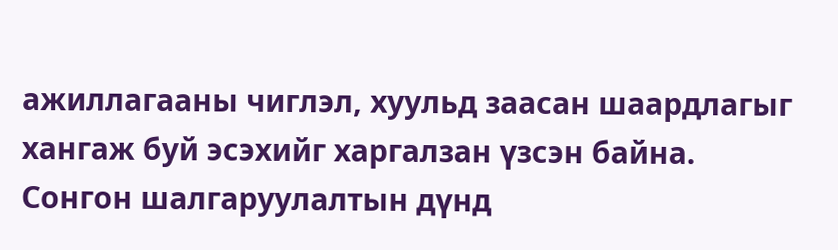ажиллагааны чиглэл, хуульд заасан шаардлагыг хангаж буй эсэхийг харгалзан үзсэн байна.
Сонгон шалгаруулалтын дүнд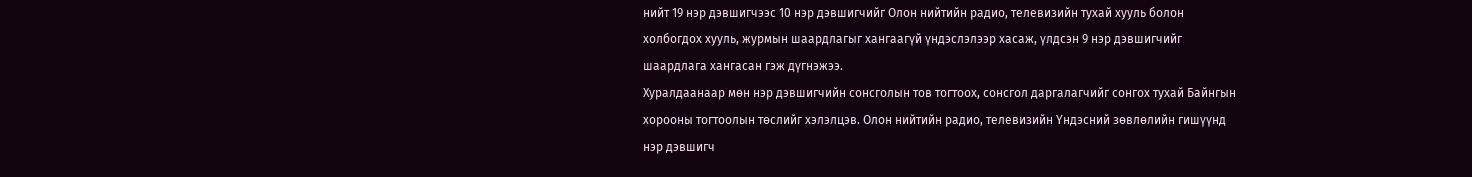нийт 19 нэр дэвшигчээс 10 нэр дэвшигчийг Олон нийтийн радио, телевизийн тухай хууль болон холбогдох хууль, журмын шаардлагыг хангаагүй үндэслэлээр хасаж, үлдсэн 9 нэр дэвшигчийг шаардлага хангасан гэж дүгнэжээ.
Хуралдаанаар мөн нэр дэвшигчийн сонсголын тов тогтоох, сонсгол даргалагчийг сонгох тухай Байнгын хорооны тогтоолын төслийг хэлэлцэв. Олон нийтийн радио, телевизийн Үндэсний зөвлөлийн гишүүнд нэр дэвшигч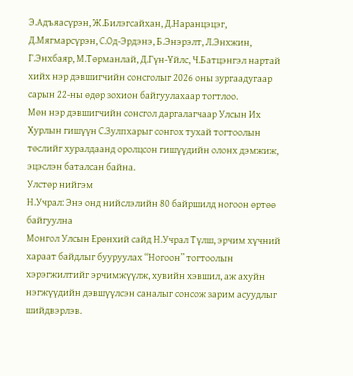Э.Адъяасүрэн, Ж.Билэгсайхан, Д.Наранцэцэг, Д.Мягмарсүрэн, С.Од-Эрдэнэ, Б.Энэрэлт, Л.Энхжин, Г.Энхбаяр, М.Төрманлай, Д.Гүн-Үйлс, Ч.Батцэнгэл нартай хийх нэр дэвшигчийн сонсголыг 2026 оны зургаадугаар сарын 22-ны өдөр зохион байгуулахаар тогтлоо.
Мөн нэр дэвшигчийн сонсгол даргалагчаар Улсын Их Хурлын гишүүн С.Зулпхарыг сонгох тухай тогтоолын төслийг хуралдаанд оролцсон гишүүдийн олонх дэмжиж, эцэслэн баталсан байна.
Улстөр нийгэм
Н.Учрал: Энэ онд нийслэлийн 80 байршилд ногоон өртөө байгуулна
Монгол Улсын Ерөнхий сайд Н.Учрал Түлш, эрчим хүчний хараат байдлыг бууруулах “Ногоон” тогтоолын хэрэгжилтийг эрчимжүүлж, хувийн хэвшил, аж ахуйн нэгжүүдийн дэвшүүлсэн саналыг сонсож зарим асуудлыг шийдвэрлэв.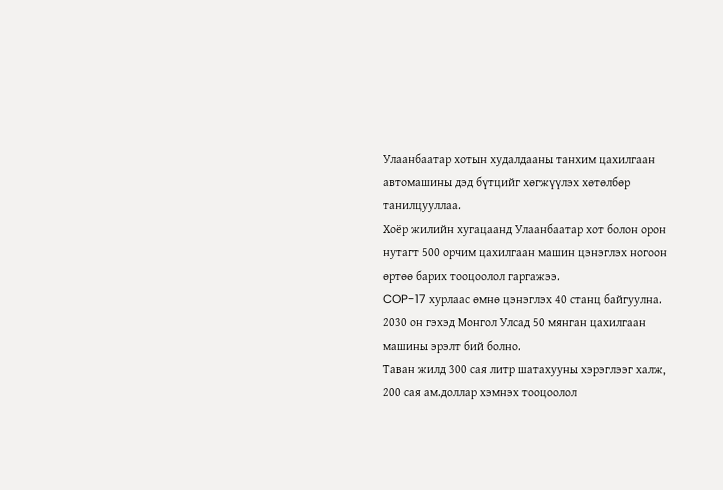Улаанбаатар хотын худалдааны танхим цахилгаан автомашины дэд бүтцийг хөгжүүлэх хөтөлбөр танилцууллаа.
Хоёр жилийн хугацаанд Улаанбаатар хот болон орон нутагт 500 орчим цахилгаан машин цэнэглэх ногоон өртөө барих тооцоолол гаргажээ.
COP-17 хурлаас өмнө цэнэглэх 40 станц байгуулна. 2030 он гэхэд Монгол Улсад 50 мянган цахилгаан машины эрэлт бий болно.
Таван жилд 300 сая литр шатахууны хэрэглээг халж, 200 сая ам.доллар хэмнэх тооцоолол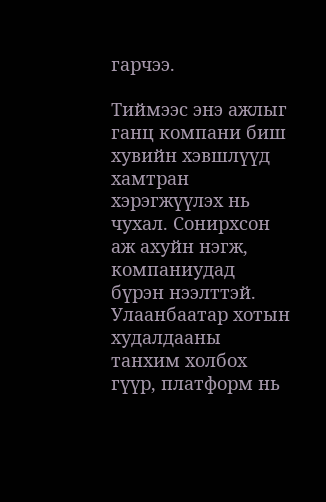гарчээ.

Тиймээс энэ ажлыг ганц компани биш хувийн хэвшлүүд хамтран хэрэгжүүлэх нь чухал. Сонирхсон аж ахуйн нэгж, компаниудад бүрэн нээлттэй. Улаанбаатар хотын худалдааны танхим холбох гүүр, платформ нь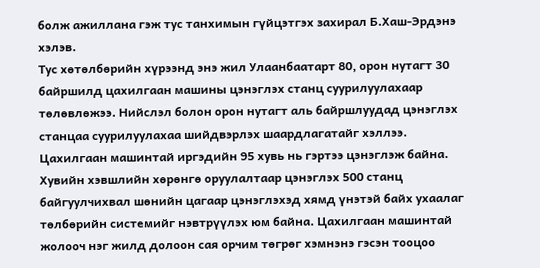болж ажиллана гэж тус танхимын гүйцэтгэх захирал Б.Хаш-Эрдэнэ хэлэв.
Тус хөтөлбөрийн хүрээнд энэ жил Улаанбаатарт 80, орон нутагт 30 байршилд цахилгаан машины цэнэглэх станц суурилуулахаар төлөвлөжээ. Нийслэл болон орон нутагт аль байршлуудад цэнэглэх станцаа суурилуулахаа шийдвэрлэх шаардлагатайг хэллээ.
Цахилгаан машинтай иргэдийн 95 хувь нь гэртээ цэнэглэж байна. Хувийн хэвшлийн хөрөнгө оруулалтаар цэнэглэх 500 станц байгуулчихвал шөнийн цагаар цэнэглэхэд хямд үнэтэй байх ухаалаг төлбөрийн системийг нэвтрүүлэх юм байна. Цахилгаан машинтай жолооч нэг жилд долоон сая орчим төгрөг хэмнэнэ гэсэн тооцоо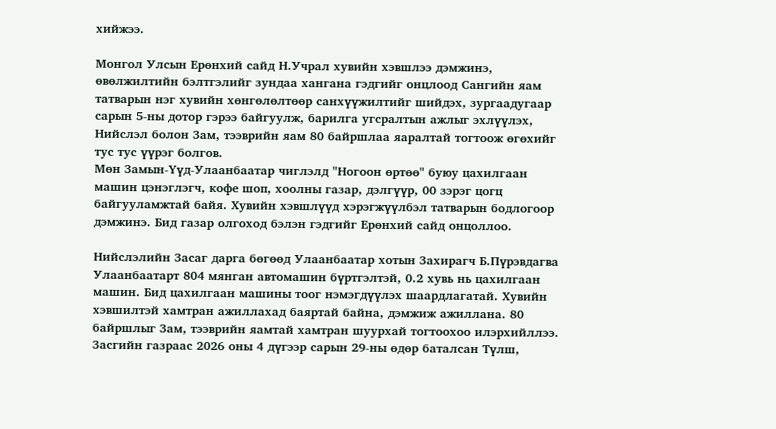хийжээ.

Монгол Улсын Ерөнхий сайд Н.Учрал хувийн хэвшлээ дэмжинэ, өвөлжилтийн бэлтгэлийг зундаа хангана гэдгийг онцлоод Сангийн яам татварын нэг хувийн хөнгөлөлтөөр санхүүжилтийг шийдэх, зургаадугаар сарын 5-ны дотор гэрээ байгуулж, барилга угсралтын ажлыг эхлүүлэх, Нийслэл болон Зам, тээврийн яам 80 байршлаа яаралтай тогтоож өгөхийг тус тус үүрэг болгов.
Мөн Замын-Үүд-Улаанбаатар чиглэлд "Ногоон өртөө" буюу цахилгаан машин цэнэглэгч, кофе шоп, хоолны газар, дэлгүүр, 00 зэрэг цогц байгууламжтай байя. Хувийн хэвшлүүд хэрэгжүүлбэл татварын бодлогоор дэмжинэ. Бид газар олгоход бэлэн гэдгийг Ерөнхий сайд онцоллоо.

Нийслэлийн Засаг дарга бөгөөд Улаанбаатар хотын Захирагч Б.Пүрэвдагва Улаанбаатарт 804 мянган автомашин бүртгэлтэй, 0.2 хувь нь цахилгаан машин. Бид цахилгаан машины тоог нэмэгдүүлэх шаардлагатай. Хувийн хэвшилтэй хамтран ажиллахад баяртай байна, дэмжиж ажиллана. 80 байршлыг Зам, тээврийн яамтай хамтран шуурхай тогтоохоо илэрхийллээ.
Засгийн газраас 2026 оны 4 дүгээр сарын 29-ны өдөр баталсан Түлш,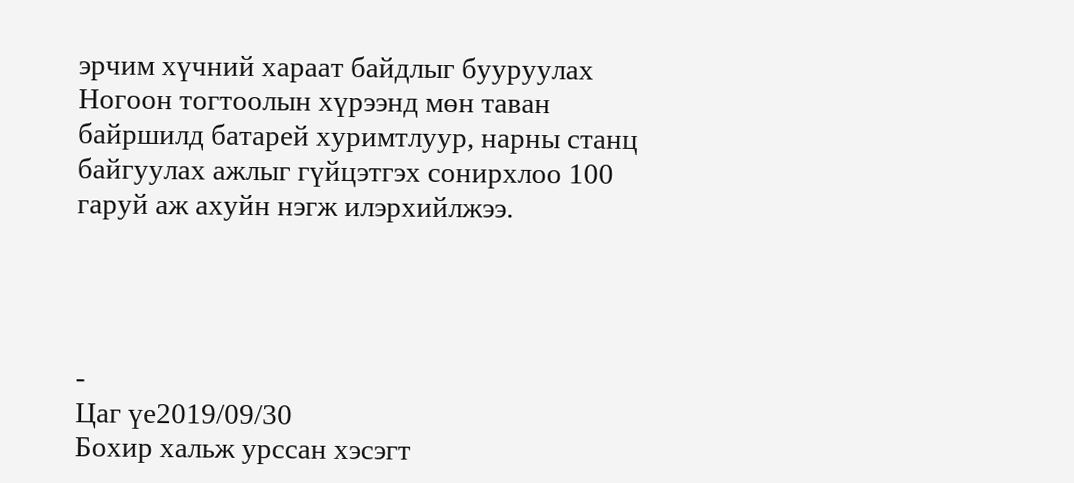эрчим хүчний хараат байдлыг бууруулах Ногоон тогтоолын хүрээнд мөн таван байршилд батарей хуримтлуур, нарны станц байгуулах ажлыг гүйцэтгэх сонирхлоо 100 гаруй аж ахуйн нэгж илэрхийлжээ.




-
Цаг үе2019/09/30
Бохир хальж урссан хэсэгт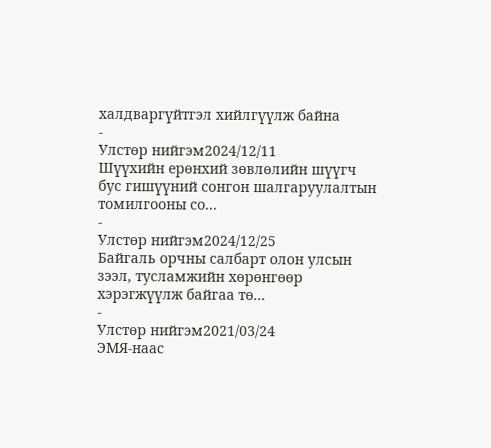халдваргүйтгэл хийлгүүлж байна
-
Улстөр нийгэм2024/12/11
Шүүхийн ерөнхий зөвлөлийн шүүгч бус гишүүний сонгон шалгаруулалтын томилгооны со...
-
Улстөр нийгэм2024/12/25
Байгаль орчны салбарт олон улсын зээл, тусламжийн хөрөнгөөр хэрэгжүүлж байгаа тө...
-
Улстөр нийгэм2021/03/24
ЭМЯ-наас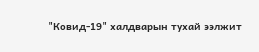"Ковид-19" халдварын тухай ээлжит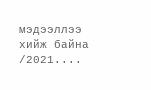мэдээллээ хийж байна /2021....